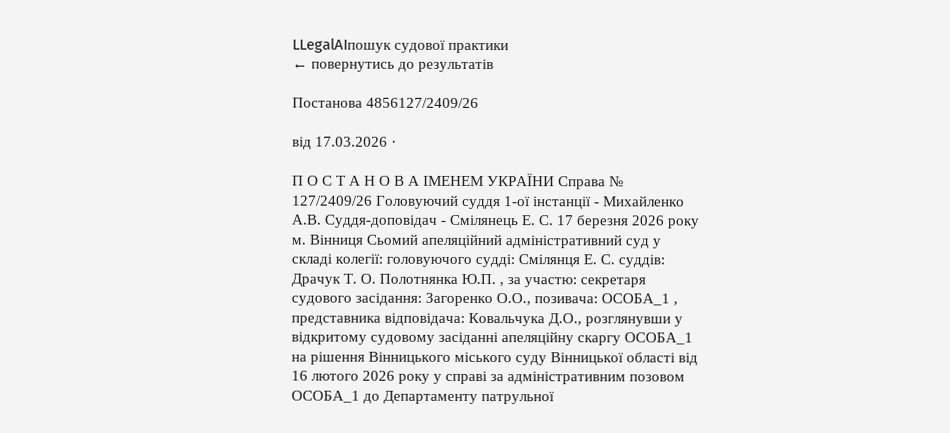LLegalAIпошук судової практики
← повернутись до результатів

Постанова 4856127/2409/26

від 17.03.2026 ·

П О С Т А Н О В А ІМЕНЕМ УКРАЇНИ Справа № 127/2409/26 Головуючий суддя 1-ої інстанції - Михайленко А.В. Суддя-доповідач - Смілянець Е. С. 17 березня 2026 року м. Вінниця Сьомий апеляційний адміністративний суд у складі колегії: головуючого судді: Смілянця Е. С. суддів: Драчук Т. О. Полотнянка Ю.П. , за участю: секретаря судового засідання: Загоренко О.О., позивача: ОСОБА_1 , представника відповідача: Ковальчука Д.О., розглянувши у відкритому судовому засіданні апеляційну скаргу ОСОБА_1 на рішення Вінницького міського суду Вінницької області від 16 лютого 2026 року у справі за адміністративним позовом ОСОБА_1 до Департаменту патрульної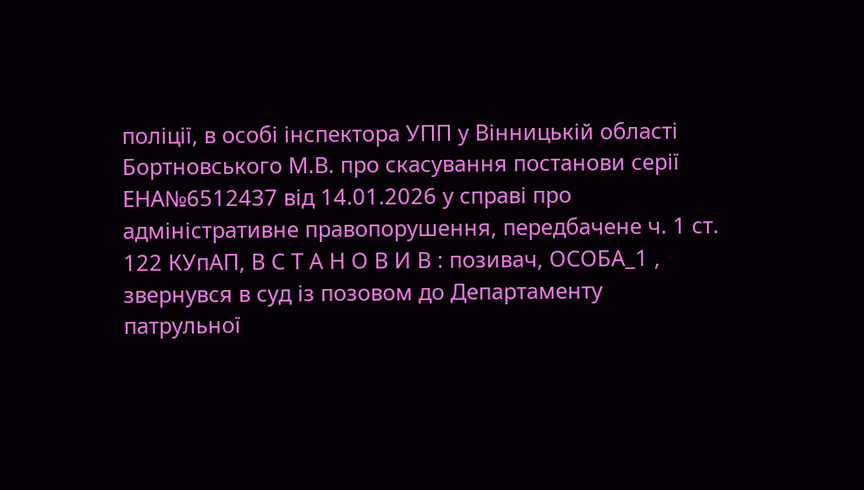поліції, в особі інспектора УПП у Вінницькій області Бортновського М.В. про скасування постанови серії ЕНА№6512437 від 14.01.2026 у справі про адміністративне правопорушення, передбачене ч. 1 ст. 122 КУпАП, В С Т А Н О В И В : позивач, ОСОБА_1 , звернувся в суд із позовом до Департаменту патрульної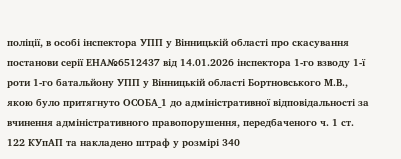поліції, в особі інспектора УПП у Вінницькій області про скасування постанови серії ЕНА№6512437 від 14.01.2026 інспектора 1-го взводу 1-ї роти 1-го батальйону УПП у Вінницькій області Бортновського М.В., якою було притягнуто ОСОБА_1 до адміністративної відповідальності за вчинення адміністративного правопорушення, передбаченого ч. 1 ст. 122 КУпАП та накладено штраф у розмірі 340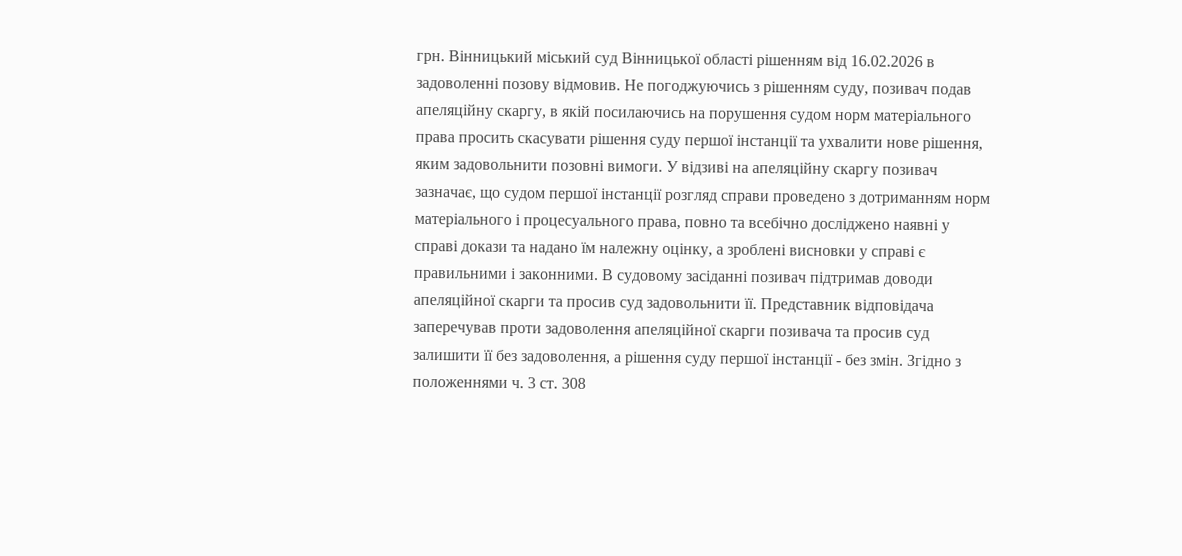грн. Вінницький міський суд Вінницької області рішенням від 16.02.2026 в задоволенні позову відмовив. Не погоджуючись з рішенням суду, позивач подав апеляційну скаргу, в якій посилаючись на порушення судом норм матеріального права просить скасувати рішення суду першої інстанції та ухвалити нове рішення, яким задовольнити позовні вимоги. У відзиві на апеляційну скаргу позивач зазначає, що судом першої інстанції розгляд справи проведено з дотриманням норм матеріального і процесуального права, повно та всебічно досліджено наявні у справі докази та надано їм належну оцінку, а зроблені висновки у справі є правильними і законними. В судовому засіданні позивач підтримав доводи апеляційної скарги та просив суд задовольнити її. Представник відповідача заперечував проти задоволення апеляційної скарги позивача та просив суд залишити її без задоволення, а рішення суду першої інстанції - без змін. Згідно з положеннями ч. 3 ст. 308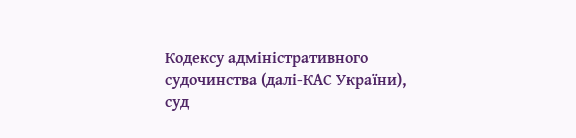Кодексу адміністративного судочинства (далі-КАС України), суд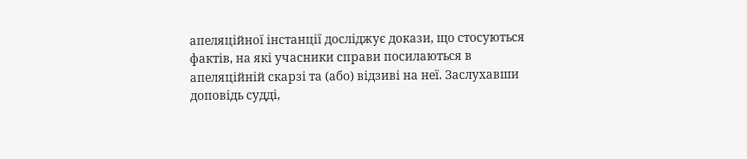апеляційної інстанції досліджує докази, що стосуються фактів, на які учасники справи посилаються в апеляційній скарзі та (або) відзиві на неї. Заслухавши доповідь судді,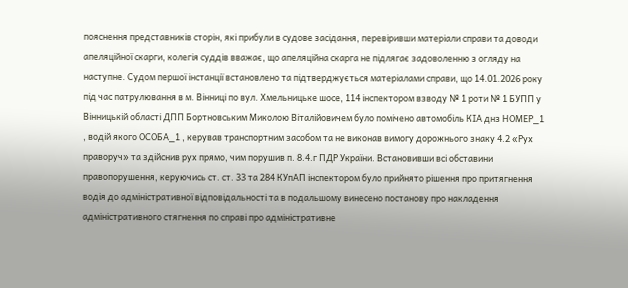пояснення представників сторін, які прибули в судове засідання, перевіривши матеріали справи та доводи апеляційної скарги, колегія суддів вважає, що апеляційна скарга не підлягає задоволенню з огляду на наступне. Судом першої інстанції встановлено та підтверджується матеріалами справи, що 14.01.2026 року під час патрулювання в м. Вінниці по вул. Хмельницьке шосе, 114 інспектором взводу № 1 роти № 1 БУПП у Вінницькій області ДПП Бортновським Миколою Віталійовичем було помічено автомобіль КІА днз НОМЕР_1 , водій якого ОСОБА_1 , керував транспортним засобом та не виконав вимогу дорожнього знаку 4.2 «Рух праворуч» та здійснив рух прямо, чим порушив п. 8.4.г ПДР України. Встановивши всі обставини правопорушення, керуючись ст. ст. 33 та 284 КУпАП інспектором було прийнято рішення про притягнення водія до адміністративної відповідальності та в подальшому винесено постанову про накладення адміністративного стягнення по справі про адміністративне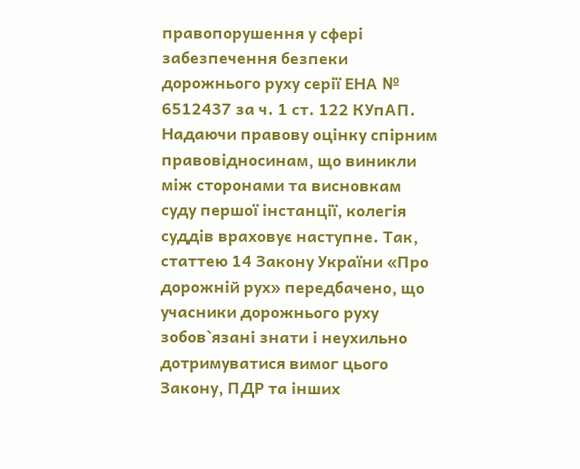правопорушення у сфері забезпечення безпеки дорожнього руху серії ЕНА № 6512437 за ч. 1 ст. 122 КУпАП. Надаючи правову оцінку спірним правовідносинам, що виникли між сторонами та висновкам суду першої інстанції, колегія суддів враховує наступне. Так, статтею 14 Закону України «Про дорожній рух» передбачено, що учасники дорожнього руху зобов`язані знати і неухильно дотримуватися вимог цього Закону, ПДР та інших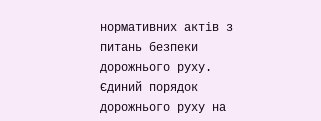нормативних актів з питань безпеки дорожнього руху. Єдиний порядок дорожнього руху на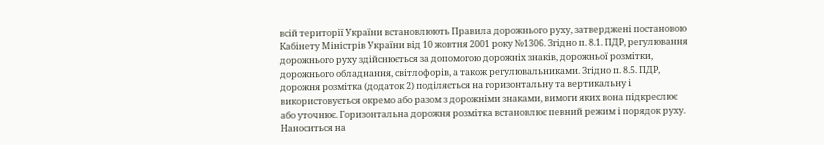всій території України встановлюють Правила дорожнього руху, затверджені постановою Кабінету Міністрів України від 10 жовтня 2001 року №1306. Згідно п. 8.1. ПДР, регулювання дорожнього руху здійснюється за допомогою дорожніх знаків, дорожньої розмітки, дорожнього обладнання, світлофорів, а також регулювальниками. Згідно п. 8.5. ПДР, дорожня розмітка (додаток 2) поділяється на горизонтальну та вертикальну і використовується окремо або разом з дорожніми знаками, вимоги яких вона підкреслює або уточнює. Горизонтальна дорожня розмітка встановлює певний режим і порядок руху. Наноситься на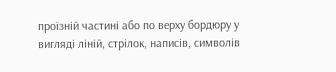проїзній частині або по верху бордюру у вигляді ліній, стрілок, написів, символів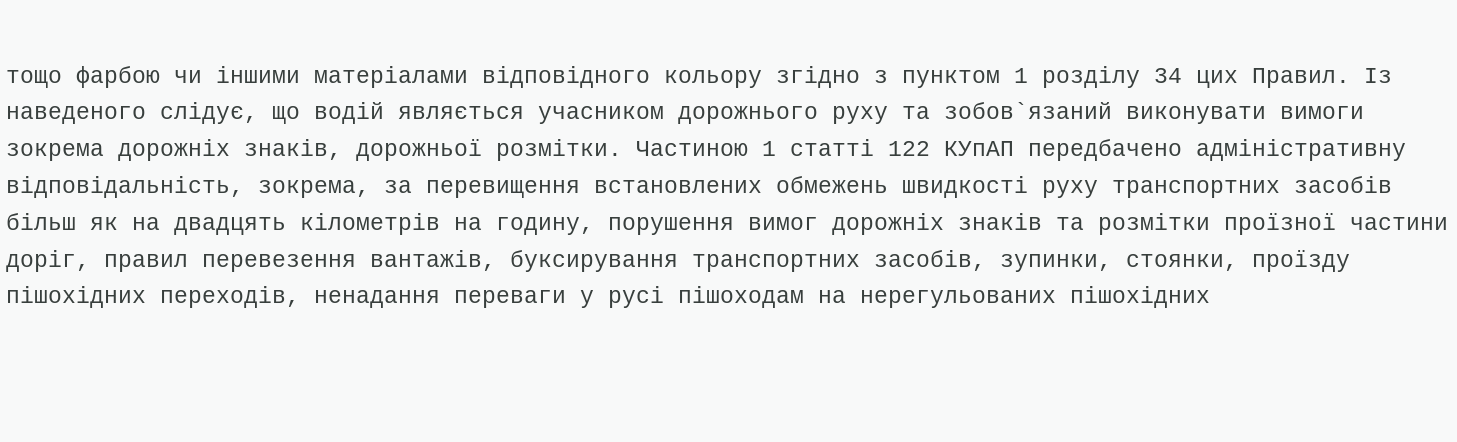тощо фарбою чи іншими матеріалами відповідного кольору згідно з пунктом 1 розділу 34 цих Правил. Із наведеного слідує, що водій являється учасником дорожнього руху та зобов`язаний виконувати вимоги зокрема дорожніх знаків, дорожньої розмітки. Частиною 1 статті 122 КУпАП передбачено адміністративну відповідальність, зокрема, за перевищення встановлених обмежень швидкості руху транспортних засобів більш як на двадцять кілометрів на годину, порушення вимог дорожніх знаків та розмітки проїзної частини доріг, правил перевезення вантажів, буксирування транспортних засобів, зупинки, стоянки, проїзду пішохідних переходів, ненадання переваги у русі пішоходам на нерегульованих пішохідних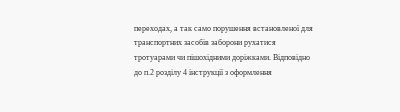переходах, а так само порушення встановленої для транспортних засобів заборони рухатися тротуарами чи пішохідними доріжками. Відповідно до п.2 розділу 4 інструкції з оформлення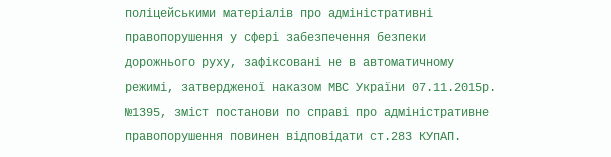поліцейськими матеріалів про адміністративні правопорушення у сфері забезпечення безпеки дорожнього руху, зафіксовані не в автоматичному режимі, затвердженої наказом МВС України 07.11.2015р. №1395, зміст постанови по справі про адміністративне правопорушення повинен відповідати ст.283 КУпАП.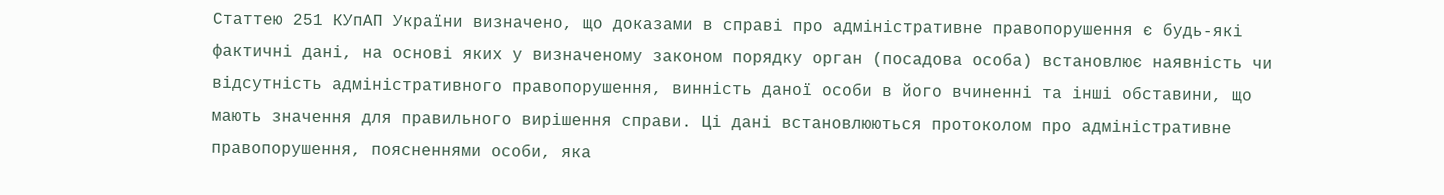Статтею 251 КУпАП України визначено, що доказами в справі про адміністративне правопорушення є будь-які фактичні дані, на основі яких у визначеному законом порядку орган (посадова особа) встановлює наявність чи відсутність адміністративного правопорушення, винність даної особи в його вчиненні та інші обставини, що мають значення для правильного вирішення справи. Ці дані встановлюються протоколом про адміністративне правопорушення, поясненнями особи, яка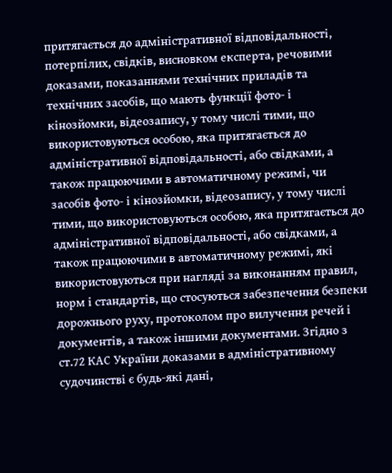притягається до адміністративної відповідальності, потерпілих, свідків, висновком експерта, речовими доказами, показаннями технічних приладів та технічних засобів, що мають функції фото- і кінозйомки, відеозапису, у тому числі тими, що використовуються особою, яка притягається до адміністративної відповідальності, або свідками, а також працюючими в автоматичному режимі, чи засобів фото- і кінозйомки, відеозапису, у тому числі тими, що використовуються особою, яка притягається до адміністративної відповідальності, або свідками, а також працюючими в автоматичному режимі, які використовуються при нагляді за виконанням правил, норм і стандартів, що стосуються забезпечення безпеки дорожнього руху, протоколом про вилучення речей і документів, а також іншими документами. Згідно з ст.72 КАС України доказами в адміністративному судочинстві є будь-які дані,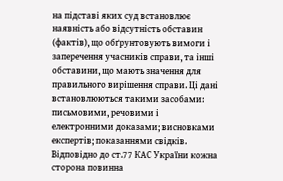на підставі яких суд встановлює наявність або відсутність обставин (фактів), що обґрунтовують вимоги і заперечення учасників справи, та інші обставини, що мають значення для правильного вирішення справи. Ці дані встановлюються такими засобами: письмовими, речовими і електронними доказами; висновками експертів; показаннями свідків. Відповідно до ст.77 КАС України кожна сторона повинна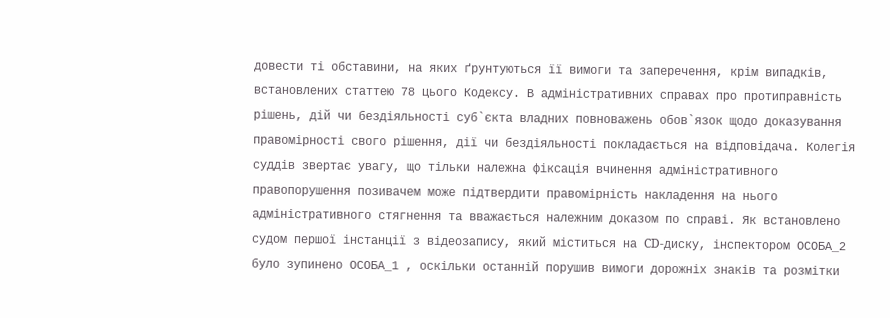довести ті обставини, на яких ґрунтуються її вимоги та заперечення, крім випадків, встановлених статтею 78 цього Кодексу. В адміністративних справах про протиправність рішень, дій чи бездіяльності суб`єкта владних повноважень обов`язок щодо доказування правомірності свого рішення, дії чи бездіяльності покладається на відповідача. Колегія суддів звертає увагу, що тільки належна фіксація вчинення адміністративного правопорушення позивачем може підтвердити правомірність накладення на нього адміністративного стягнення та вважається належним доказом по справі. Як встановлено судом першої інстанції з відеозапису, який міститься на CD-диску, інспектором ОСОБА_2 було зупинено ОСОБА_1 , оскільки останній порушив вимоги дорожніх знаків та розмітки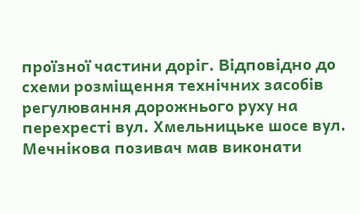проїзної частини доріг. Відповідно до схеми розміщення технічних засобів регулювання дорожнього руху на перехресті вул. Хмельницьке шосе вул. Мечнікова позивач мав виконати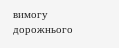вимогу дорожнього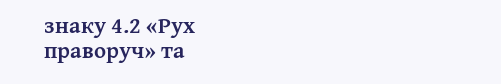знаку 4.2 «Рух праворуч» та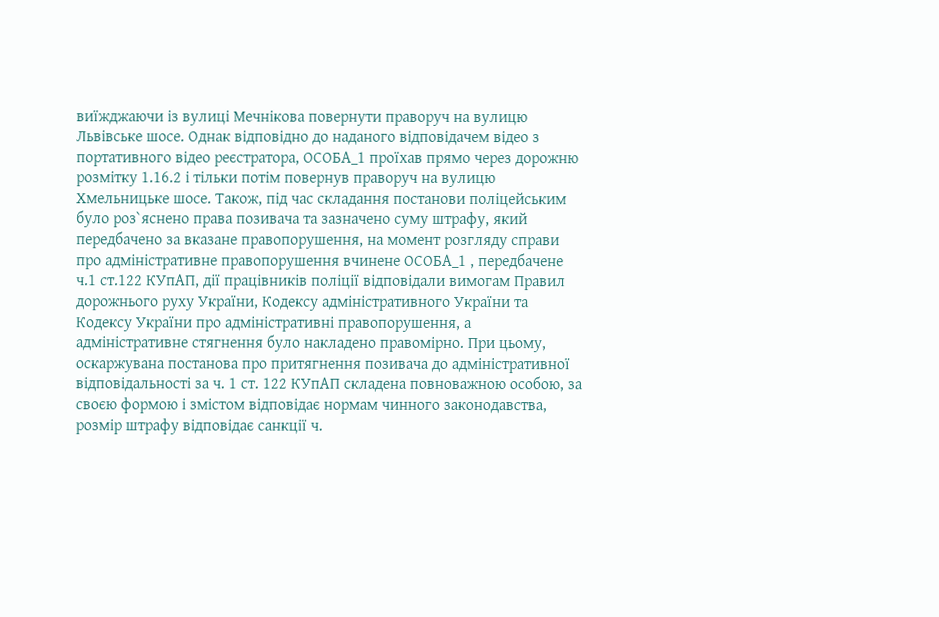виїжджаючи із вулиці Мечнікова повернути праворуч на вулицю Львівське шосе. Однак відповідно до наданого відповідачем відео з портативного відео реєстратора, ОСОБА_1 проїхав прямо через дорожню розмітку 1.16.2 і тільки потім повернув праворуч на вулицю Хмельницьке шосе. Також, під час складання постанови поліцейським було роз`яснено права позивача та зазначено суму штрафу, який передбачено за вказане правопорушення, на момент розгляду справи про адміністративне правопорушення вчинене ОСОБА_1 , передбачене ч.1 ст.122 КУпАП, дії працівників поліції відповідали вимогам Правил дорожнього руху України, Кодексу адміністративного України та Кодексу України про адміністративні правопорушення, а адміністративне стягнення було накладено правомірно. При цьому, оскаржувана постанова про притягнення позивача до адміністративної відповідальності за ч. 1 ст. 122 КУпАП складена повноважною особою, за своєю формою і змістом відповідає нормам чинного законодавства, розмір штрафу відповідає санкції ч.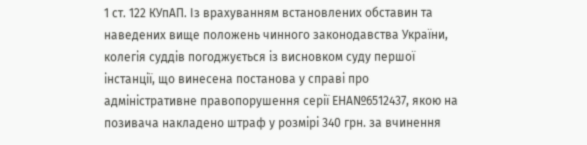1 ст. 122 КУпАП. Із врахуванням встановлених обставин та наведених вище положень чинного законодавства України, колегія суддів погоджується із висновком суду першої інстанції, що винесена постанова у справі про адміністративне правопорушення серії ЕНА№6512437, якою на позивача накладено штраф у розмірі 340 грн. за вчинення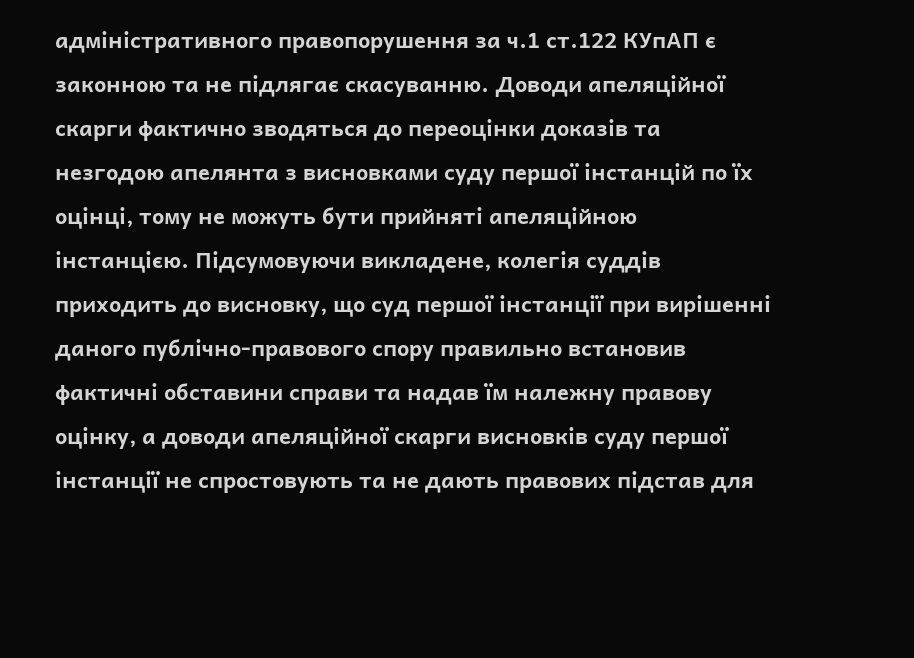адміністративного правопорушення за ч.1 ст.122 КУпАП є законною та не підлягає скасуванню. Доводи апеляційної скарги фактично зводяться до переоцінки доказів та незгодою апелянта з висновками суду першої інстанцій по їх оцінці, тому не можуть бути прийняті апеляційною інстанцією. Підсумовуючи викладене, колегія суддів приходить до висновку, що суд першої інстанції при вирішенні даного публічно-правового спору правильно встановив фактичні обставини справи та надав їм належну правову оцінку, а доводи апеляційної скарги висновків суду першої інстанції не спростовують та не дають правових підстав для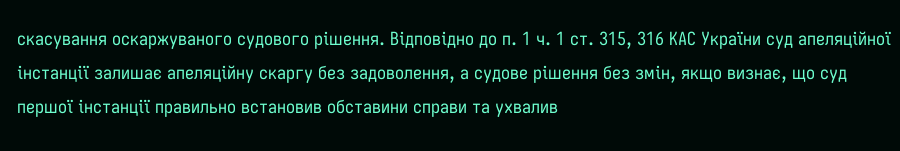скасування оскаржуваного судового рішення. Відповідно до п. 1 ч. 1 ст. 315, 316 КАС України суд апеляційної інстанції залишає апеляційну скаргу без задоволення, а судове рішення без змін, якщо визнає, що суд першої інстанції правильно встановив обставини справи та ухвалив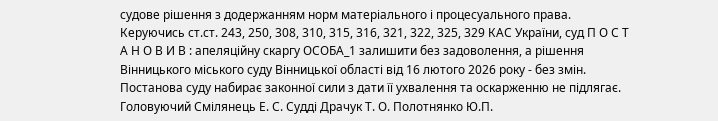судове рішення з додержанням норм матеріального і процесуального права. Керуючись ст.ст. 243, 250, 308, 310, 315, 316, 321, 322, 325, 329 КАС України, суд П О С Т А Н О В И В : апеляційну скаргу ОСОБА_1 залишити без задоволення, а рішення Вінницького міського суду Вінницької області від 16 лютого 2026 року - без змін. Постанова суду набирає законної сили з дати її ухвалення та оскарженню не підлягає. Головуючий Смілянець Е. С. Судді Драчук Т. О. Полотнянко Ю.П.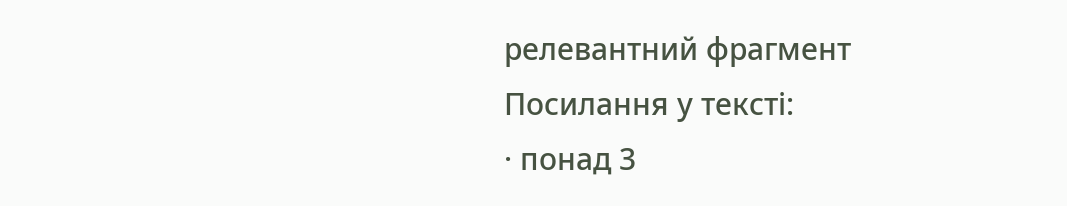релевантний фрагмент
Посилання у тексті:
· понад 3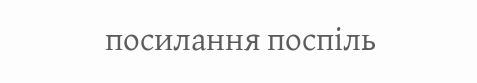посилання поспіль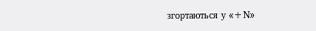згортаються у «+N»